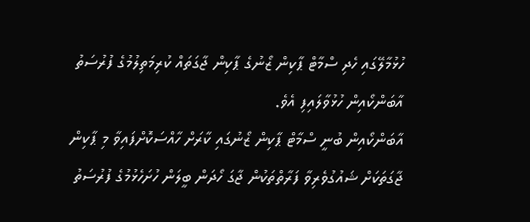ހުޅުމާލޭގައި ހެދި ސްމާޓް ޕާކިން ޒޯނުގެ ޕާކިން ޖާގަތައް ކުރިމަތިލުމުގެ ފުރުސަތު އާބަންކޯއިން ހުޅުވާލައިފި އެވެ.
އާބަންކޯއިން ބުނީ ސްމާޓް ޕާކިން ޒޯނުގައި ކާރަށް ހާއްސަކޮށްފައިވާ މި ޕާކިން ޖާގަތަކަށް ޝައުގުވެރިވާ ފަރާތްތަކުން ޖާގަ ހޯދަން ބީލަން ހުށަހެޅުމުގެ ފުރުސަތު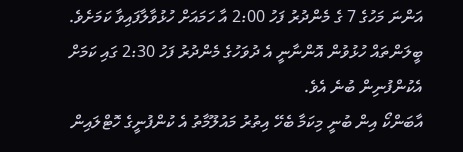އަންނަ މަހުގެ 7 ގެ މެންދުރު ފަހު 2:00 އާ ހަމައަށް ހުޅުވާލާފައިވާ ކަމަށެވެ. ބީލަންތައް ހުޅުވުން އޮންނާނީ އެ ދުވަހުގެ މެންދުރު ފަހު 2:30 ގައި ކަމަށް އެކުންފުނިން ބުނެ އެވެ.
އާބަންކޯ އިން ބުނީ މިކަމާ ބެހޭ އިތުރު މައުލޫމާތު އެ ކުންފުނީގެ ހޮޓްލައިން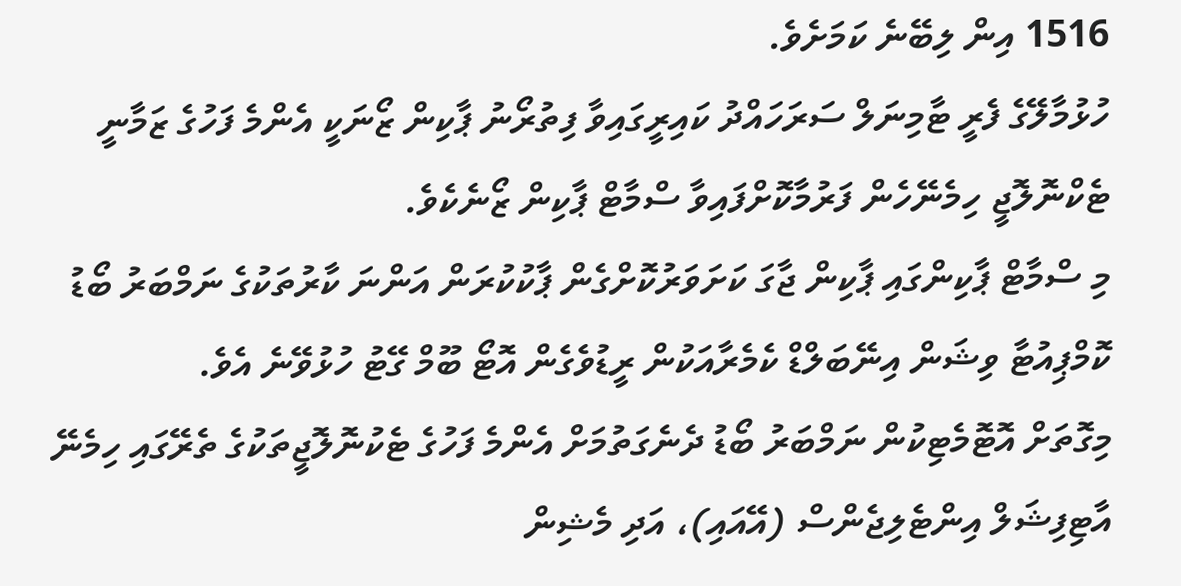1516 އިން ލިބޭނެ ކަމަށެވެ.
ހުޅުމާލޭގެ ފެރީ ޓާމިނަލް ސަރަހައްދު ކައިރީގައިވާ ފިތުރޯނު ޕާކިން ޒޯނަކީ އެންމެ ފަހުގެ ޒަމާނީ ޓެކްނޮލޮޖީ ހިމެނޭހެން ފަރުމާކޮށްފައިވާ ސްމާޓް ޕާކިން ޒޯނެކެވެ.
މި ސްމާޓް ޕާކިންގައި ޕާކިން ޖާގަ ކަށަވަރުކޮށްގެން ޕާކުކުރަން އަންނަ ކާރުތަކުގެ ނަމްބަރު ބޯޑު ކޮމްޕިއުޓާ ވިޝަން އިނޭބަލްޑް ކެމެރާއަކުން ރީޑުވެގެން އޮޓޯ ބޫމް ގޭޓު ހުޅުވޭނެ އެވެ.
މިގޮތަށް އޮޓޮމެޓިކުން ނަމްބަރު ބޯޑު ދެނެގަތުމަށް އެންމެ ފަހުގެ ޓެކުނޮލޮޖީތަކުގެ ތެރޭގައި ހިމެނޭ އާޓިފިޝަލް އިންޓެލިޖެންސް (އޭއައި)، އަދި މެޝިން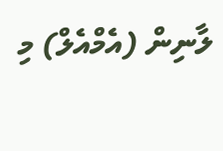ލާނިން (އެމްއެލް) މި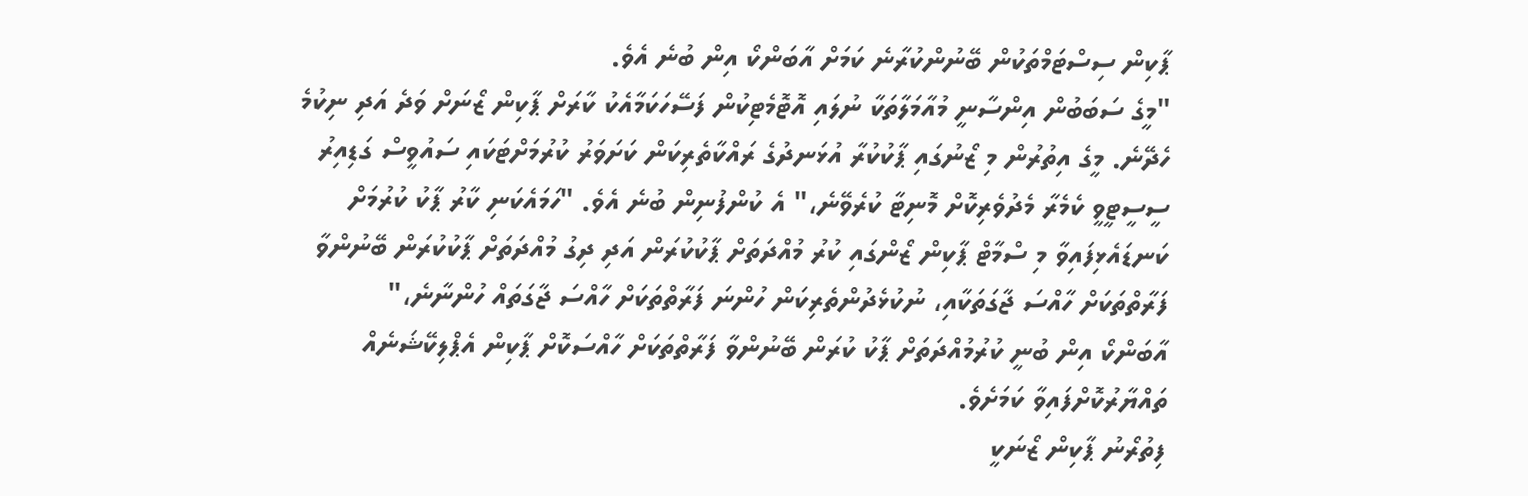ޕާކިން ސިސްޓަމްތަކުން ބޭނުންކުރާނެ ކަމަށް އާބަންކޯ އިން ބުނެ އެވެ.
"މީގެ ސަބަބުން އިންސާނީ މުއާމަލާތަކާ ނުލައި އޮޓޮމެޓިކުން ފަސޭހަކަމާއެކު ކާރަށް ޕާކިން ޒޯނަށް ވަދެ އަދި ނިކުމެ ހެދޭނެ. މީގެ އިތުރުން މި ޒޯނުގައި ޕާކުކުރާ އުޅަނދުގެ ރައްކާތެރިކަން ކަށަވަރު ކުރުމަށްޓަކައި ސައުވީސް ގަޑިއިރު ސީސީޓީވީ ކެމެރާ މެދުވެރިކޮށް މޮނިޓާ ކުރެވޭނެ،" އެ ކުންފުނިން ބުނެ އެވެ. "ހަމައެކަނި ކާރު ޕާކު ކުރުމަށް ކަނޑައެޅިފައިވާ މި ސްމާޓް ޕާކިން ޒޯންގައި ކުރު މުއްދަތަށް ޕާކުކުރަން އަދި ދިގު މުއްދަތަށް ޕާކުކުރަން ބޭނުންވާ ފަރާތްތަކަށް ހާއްސަ ޖާގަތަކާއި، ނުކުޅެދުންތެރިކަން ހުންނަ ފަރާތްތަކަށް ހާއްސަ ޖާގަތައް ހުންނާނެ،"
އާބަންކޯ އިން ބުނީ ކުރުމުއްދަތަށް ޕާކު ކުރަން ބޭނުންވާ ފަރާތްތަކަށް ހާއްސަކޮށް ޕާކިން އެޕްލިކޭޝަނެއް ތައްޔާރުކޮށްފައިވާ ކަމަށެވެ.
ފިތުރޯނު ޕާކިން ޒޯނަކީ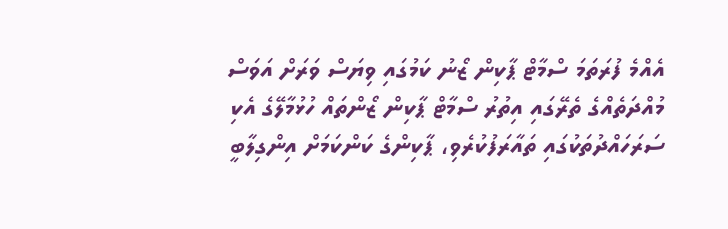އެއްމެ ފުރަތަމަ ސްމާޓް ޕާކިން ޒޯނު ކަމުގައި ވިޔަސް ވަރަށް އަވަސް މުއްދަތެއްގެ ތެރޭގައި އިތުރު ސްމާޓް ޕާކިން ޒޯންތައް ހުޅުމާލޭގެ އެކި ސަރަހައްދުތަކުގައި ތައާރަފުކުރެވި، ޕާކިންގެ ކަންކަމަށް އިންގިލާބީ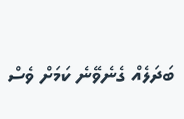ބަދަލެއް ގެނެވޭނެ ކަމަށް ވެސް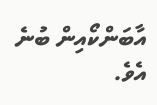އާބަންކޯއިން ބުނެ އެވެ.